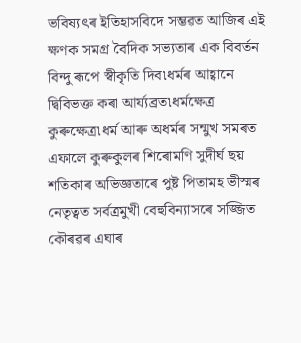ভবিষ্যৎৰ ইতিহাসবিদে সম্ভৱত আজিৰ এই ক্ষণক সমগ্ৰ বৈদিক সভ্যতাৰ এক বিবৰ্তন বিন্দু ৰূপে স্বীকৃতি দিব৷ধৰ্মৰ আহ্বানে দ্বিবিভক্ত কৰা আৰ্য্যব্ৰত৷ধৰ্মক্ষেত্ৰ কুৰুক্ষেত্ৰ৷ধৰ্ম আৰু অধৰ্মৰ সন্মুখ সমৰত এফালে কুৰুকুলৰ শিৰোমণি সুদীৰ্ঘ ছয় শতিকাৰ অভিজ্ঞতাৰে পুষ্ট পিতামহ ভীস্মৰ নেতৃত্বত সৰ্বত্ৰমুখী বেহুবিন্যাসৰে সজ্জিত কৌৰৱৰ এঘাৰ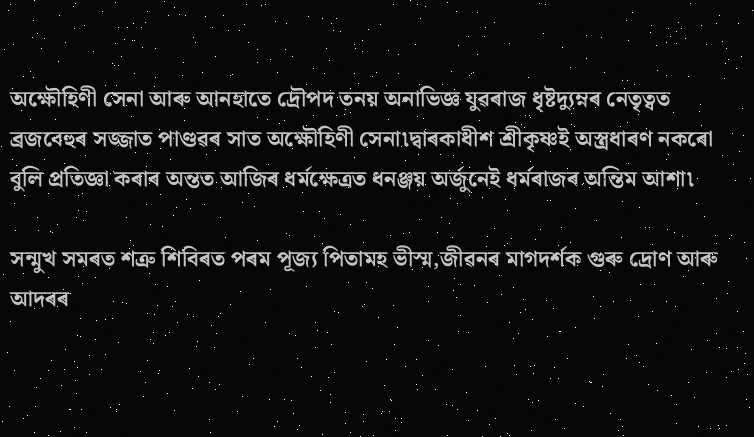অক্ষৌহিণী সেনা আৰু আনহাতে দ্ৰৌপদ তনয় অনাভিজ্ঞ যুৱৰাজ ধৃষ্টদ্যুম্নৰ নেতৃত্বত ব্ৰজবেহুৰ সজ্জাত পাণ্ডৱৰ সাত অক্ষৌহিণী সেনা৷দ্বাৰকাধীশ শ্ৰীকৃষ্ণই অস্ত্ৰধাৰণ নকৰো বুলি প্ৰতিজ্ঞা কৰাৰ অন্তত আজিৰ ধৰ্মক্ষেত্ৰত ধনঞ্জয় অৰ্জুনেই ধৰ্মৰাজৰ অন্তিম আশা৷

সন্মুখ সমৰত শত্ৰু শিবিৰত পৰম পূজ্য পিতামহ ভীস্ম,জীৱনৰ মাগদৰ্শক গুৰু দ্ৰোণ আৰু আদৰৰ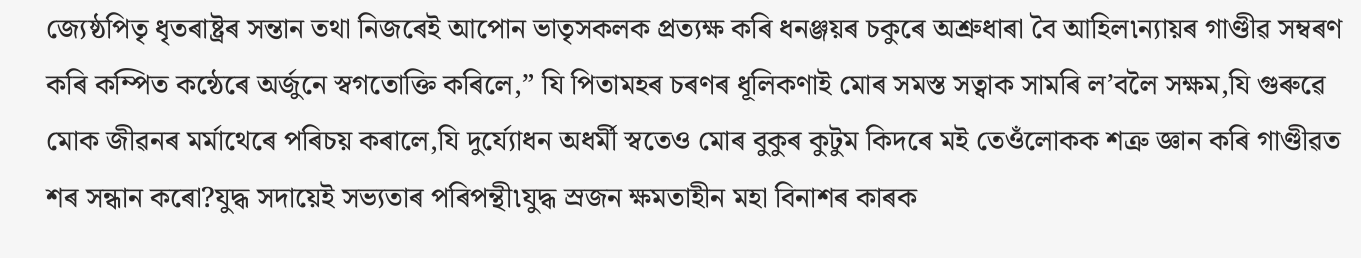জ্যেষ্ঠপিতৃ ধৃতৰাষ্ট্ৰৰ সন্তান তথা নিজৰেই আপোন ভাতৃসকলক প্ৰত্যক্ষ কৰি ধনঞ্জয়ৰ চকুৰে অশ্ৰুধাৰা বৈ আহিল৷ন্যায়ৰ গাণ্ডীৱ সম্বৰণ কৰি কম্পিত কন্ঠেৰে অৰ্জুনে স্বগতোক্তি কৰিলে,” যি পিতামহৰ চৰণৰ ধূলিকণাই মোৰ সমস্ত সত্বাক সামৰি ল’বলৈ সক্ষম,যি গুৰুৱে মোক জীৱনৰ মৰ্মাথেৰে পৰিচয় কৰালে,যি দুৰ্য্যোধন অধৰ্মী স্বতেও মোৰ বুকুৰ কুটুম কিদৰে মই তেওঁলোকক শত্ৰু জ্ঞান কৰি গাণ্ডীৱত শৰ সন্ধান কৰো?যুদ্ধ সদায়েই সভ্যতাৰ পৰিপন্থী৷যুদ্ধ স্ৰজন ক্ষমতাহীন মহা বিনাশৰ কাৰক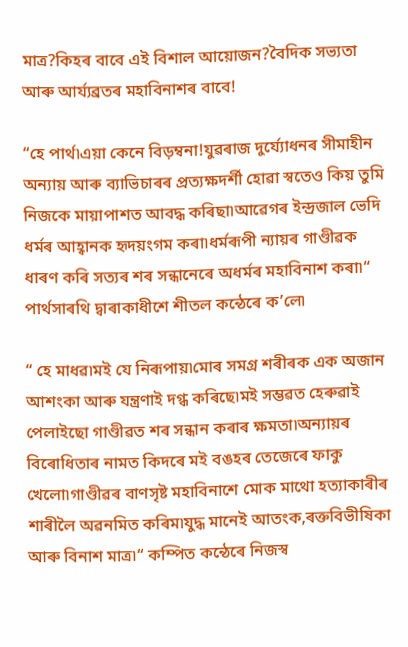মাত্ৰ?কিহৰ বাবে এই বিশাল আয়োজন?বৈদিক সভ্যতা আৰু আৰ্য্যব্ৰতৰ মহাবিনাশৰ বাবে!

“হে পাৰ্থ৷এয়া কেনে বিড়ম্বনা!যুৱৰাজ দুৰ্য্যোধনৰ সীমাহীন অন্যায় আৰু ব্যাভিচাৰৰ প্ৰত্যক্ষদৰ্শী হোৱা স্বতেও কিয় তুমি নিজকে মায়াপাশত আবদ্ধ কৰিছা৷আৱেগৰ ইন্দ্ৰজাল ভেদি ধৰ্মৰ আহ্বানক হৃদয়ংগম কৰা৷ধৰ্মৰূপী ন্যায়ৰ গাণ্ডীৱক ধাৰণ কৰি সত্যৰ শৰ সন্ধানেৰে অধৰ্মৰ মহাবিনাশ কৰা৷“ পাৰ্থসাৰথি দ্বাৰাকাধীশে শীতল কন্ঠেৰে ক’লে৷

“ হে মাধৱ৷মই যে নিৰূপায়৷মোৰ সমগ্ৰ শৰীৰক এক অজান আশংকা আৰু যন্ত্ৰণাই দগ্ধ কৰিছে৷মই সম্ভৱত হেৰুৱাই পেলাইছো গাণ্ডীৱত শৰ সন্ধান কৰাৰ ক্ষমতা৷অন্যায়ৰ বিৰোধিতাৰ নামত কিদৰে মই বঙহৰ তেজেৰে ফাকু খেলো৷গাণ্ডীৱৰ বাণসৃষ্ট মহাবিনাশে মোক মাথো হত্যাকাৰীৰ শাৰীলৈ অৱনমিত কৰিম৷যুদ্ধ মানেই আতংক,ৰক্তবিভীষিকা আৰু বিনাশ মাত্ৰ৷“ কম্পিত কন্ঠেৰে নিজস্ব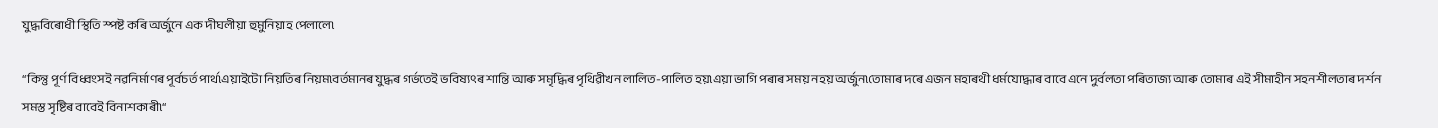যুদ্ধবিৰোধী স্থিতি স্পষ্ট কৰি অৰ্জুনে এক দীঘলীয়া হুমুনিয়াহ পেলালে৷

“কিন্তু পূৰ্ণ বিধ্বংসই নৱনিৰ্মাণৰ পূৰ্বচৰ্ত পাৰ্থ৷এয়াইটো নিয়তিৰ নিয়ম৷বৰ্তমানৰ যুদ্ধৰ গৰ্ভতেই ভবিষ্যৎৰ শান্তি আৰু সমৃদ্ধিৰ পৃথিৱীখন লালিত-পালিত হয়৷এয়া ভাগি পৰাৰ সময় নহয় অৰ্জুন৷তোমাৰ দৰে এজন মহাৰথী ধৰ্মযোদ্ধাৰ বাবে এনে দুৰ্বলতা পৰিতাজ্য আৰু তোমাৰ এই সীমাহীন সহনশীলতাৰ দৰ্শন সমস্ত সৃষ্টিৰ বাবেই বিনাশকাৰী৷“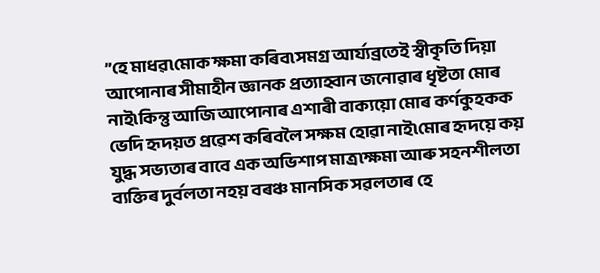”হে মাধৱ৷মোক ক্ষমা কৰিব৷সমগ্ৰ আৰ্য্যব্ৰতেই স্বীকৃতি দিয়া আপোনাৰ সীমাহীন জ্ঞানক প্ৰত্যাহ্বান জনোৱাৰ ধৃষ্টতা মোৰ নাই৷কিন্তু আজি আপোনাৰ এশাৰী বাক্যয়ো মোৰ কৰ্ণকুহকক ভেদি হৃদয়ত প্ৰৱেশ কৰিবলৈ সক্ষম হোৱা নাই৷মোৰ হৃদয়ে কয় যুদ্ধ সভ্যতাৰ বাবে এক অভিশাপ মাত্ৰ৷ক্ষমা আৰু সহনশীলতা ব্যক্তিৰ দুৰ্বলতা নহয় বৰঞ্চ মানসিক সৱলতাৰ হে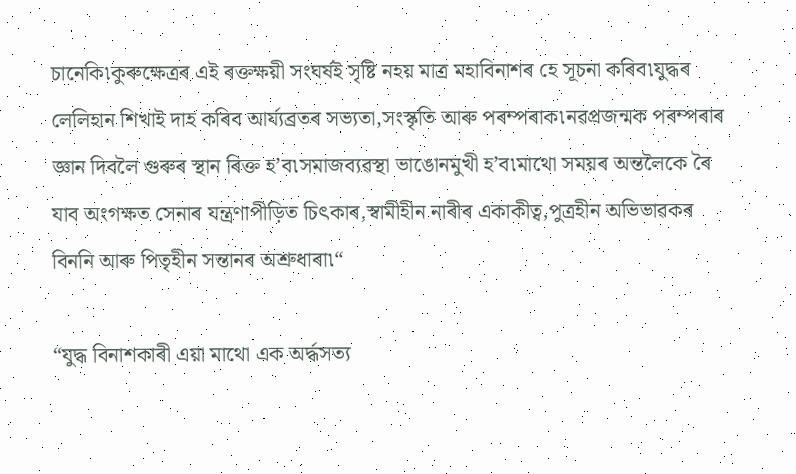চানেকি৷কুৰুক্ষেত্ৰৰ এই ৰক্তক্ষয়ী সংঘৰ্ষই সৃষ্টি নহয় মাত্ৰ মহাবিনাশৰ হে সূচনা কৰিব৷যুদ্ধৰ লেলিহান শিখাই দাহ কৰিব আৰ্য্যব্ৰতৰ সভ্যতা,সংস্কৃতি আৰু পৰম্পৰাক৷নৱপ্ৰজন্মক পৰম্পৰাৰ জ্ঞান দিবলৈ গুৰুৰ স্থান ৰিক্ত হ’ব৷সমাজব্যৱস্থা ভাঙোনমুখী হ’ব৷মাথো সময়ৰ অন্তলৈকে ৰৈ যাব অংগক্ষত সেনাৰ যন্ত্ৰণাপীড়িত চিৎকাৰ,স্বামীহীন নাৰীৰ একাকীত্ব,পুত্ৰহীন অভিভাৱকৰ বিননি আৰু পিতৃহীন সন্তানৰ অশ্ৰুধাৰা৷“

“যুদ্ধ বিনাশকাৰী এয়া মাথো এক অৰ্দ্ধসত্য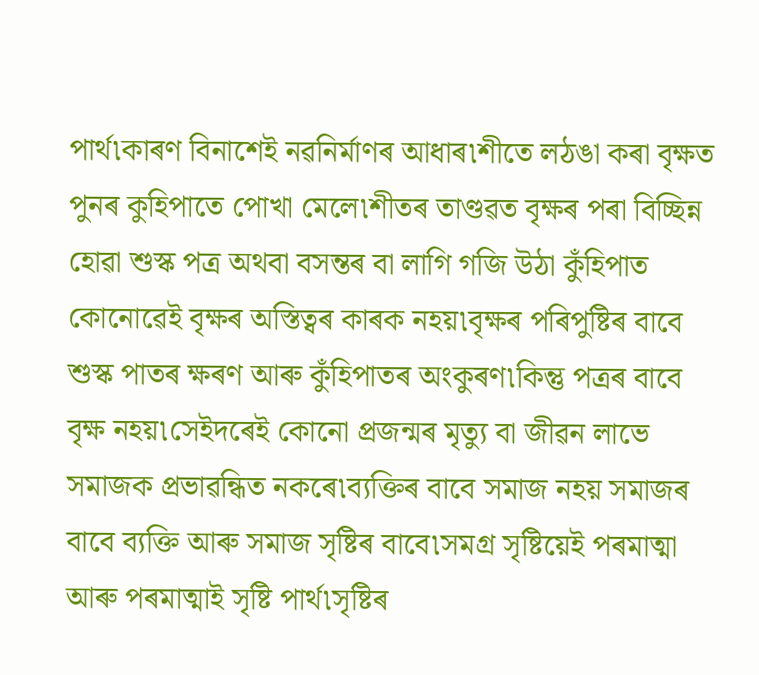পাৰ্থ৷কাৰণ বিনাশেই নৱনিৰ্মাণৰ আধাৰ৷শীতে লঠঙা কৰা বৃক্ষত পুনৰ কুহিপাতে পোখা মেলে৷শীতৰ তাণ্ডৱত বৃক্ষৰ পৰা বিচ্ছিন্ন হোৱা শুস্ক পত্ৰ অথবা বসন্তৰ বা লাগি গজি উঠা কুঁহিপাত কোনোৱেই বৃক্ষৰ অস্তিত্বৰ কাৰক নহয়৷বৃক্ষৰ পৰিপুষ্টিৰ বাবে শুস্ক পাতৰ ক্ষৰণ আৰু কুঁহিপাতৰ অংকুৰণ৷কিন্তু পত্ৰৰ বাবে বৃক্ষ নহয়৷সেইদৰেই কোনো প্ৰজন্মৰ মৃত্যু বা জীৱন লাভে সমাজক প্ৰভাৱন্ধিত নকৰে৷ব্যক্তিৰ বাবে সমাজ নহয় সমাজৰ বাবে ব্যক্তি আৰু সমাজ সৃষ্টিৰ বাবে৷সমগ্ৰ সৃষ্টিয়েই পৰমাত্মা আৰু পৰমাত্মাই সৃষ্টি পাৰ্থ৷সৃষ্টিৰ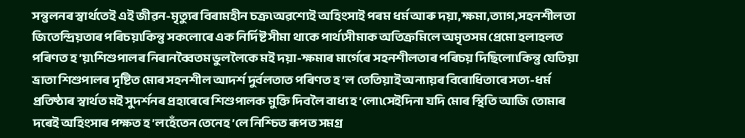সন্তুলনৰ স্বাৰ্থতেই এই জীৱন-মৃত্যুৰ বিৰামহীন চক্ৰ৷অৱশ্যেই অহিংসাই পৰম ধৰ্ম আৰু দয়া,ক্ষমা,ত্যাগ,সহনশীলতা জিতেন্দ্ৰিয়তাৰ পৰিচয়৷কিন্তু সকলোৰে এক নিৰ্দিষ্ট সীমা থাকে পাৰ্থ৷সীমাক অতিক্ৰমিলে অমৃতসম প্ৰেমো হলাহলত পৰিণত হ’য়৷শিশুপালৰ নিৰানব্বৈতম ভুললৈকে মই দয়া-ক্ষমাৰ মাৰ্গেৰে সহনশীলতাৰ পৰিচয় দিছিলো৷কিন্তু যেতিয়া ভ্ৰাতা শিশুপালৰ দৃষ্টিত মোৰ সহনশীল আদৰ্শ দুৰ্বলতাত পৰিণত হ’ল তেতিয়াই অন্যায়ৰ বিৰোধিতাৰে সত্য-ধৰ্ম প্ৰতিষ্ঠাৰ স্বাৰ্থত মই সুদৰ্শনৰ প্ৰহাৰেৰে শিশুপালক মুক্তি দিবলৈ বাধ্য হ’লো৷সেইদিনা যদি মোৰ স্থিতি আজি তোমাৰ দৰেই অহিংসাৰ পক্ষত হ’লহেঁতেন তেনেহ’লে নিশ্চিত ৰূপত সমগ্ৰ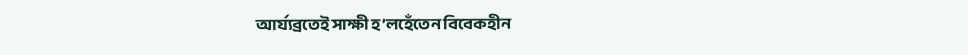আৰ্য্যব্ৰতেই সাক্ষী হ’লহেঁতেন বিবেকহীন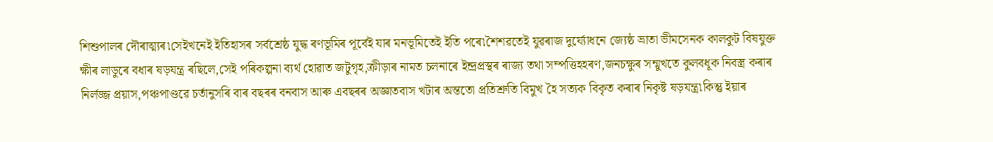শিশুপালৰ দৌৰাত্ম্যৰ৷সেইখনেই ইতিহাসৰ সৰ্বশ্ৰেষ্ঠ যুদ্ধ ৰণভূমিৰ পূৰ্বেই যাৰ মনভূমিতেই ইতি পৰে৷শৈশৱতেই যুৱৰাজ দুৰ্য্যোধনে জ্যেষ্ঠ ভ্ৰাতা ভীমসেনক কালকুট বিষযুক্ত ক্ষীৰ লাডুৰে বধাৰ ষড়যন্ত্ৰ ৰছিলে,সেই পৰিকল্পনা ব্যৰ্থ হোৱাত জটুগৃহ,ক্ৰীড়াৰ নামত চলনাৰে ইন্দ্ৰপ্ৰস্থৰ ৰাজ্য তথা সম্পত্তিহহৰণ,জনচক্ষুৰ সন্মুখতে কুলবধূক নিবস্ত্ৰ কৰাৰ নিৰ্লজ্জ প্ৰয়াস,পঞ্চপাণ্ডৱে চৰ্তানুসৰি বাৰ বছৰৰ বনবাস আৰু এবছৰৰ অজ্ঞাতবাস খটাৰ অন্ততো প্ৰতিশ্ৰুতি বিমুখ হৈ সত্যক বিকৃত কৰাৰ নিকৃষ্ট ষড়যন্ত্ৰ৷কিন্তু ইয়াৰ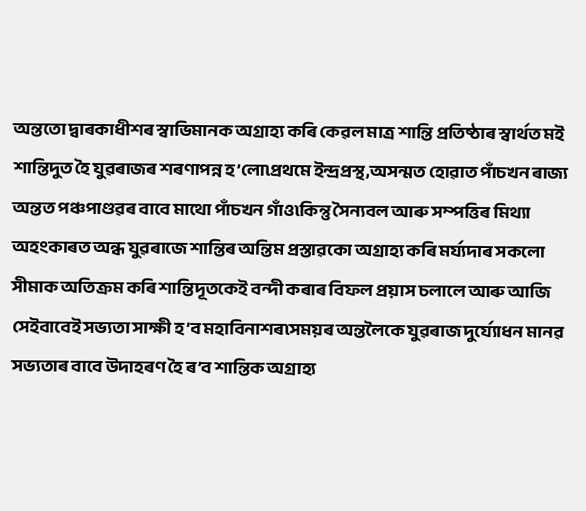অন্ততো দ্বাৰকাধীশৰ স্বাভিমানক অগ্ৰাহ্য কৰি কেৱল মাত্ৰ শান্তি প্ৰতিষ্ঠাৰ স্বাৰ্থত মই শান্তিদুত হৈ যুৱৰাজৰ শৰণাপন্ন হ’লো৷প্ৰথমে ইন্দ্ৰপ্ৰস্থ,অসন্মত হোৱাত পাঁচখন ৰাজ্য অন্তত পঞ্চপাণ্ডৱৰ বাবে মাথো পাঁচখন গাঁও৷কিন্তু সৈন্যবল আৰু সম্পত্তিৰ মিথ্যা অহংকাৰত অন্ধ যুৱৰাজে শান্তিৰ অন্তিম প্ৰস্তাৱকো অগ্ৰাহ্য কৰি মৰ্য্যদাৰ সকলো সীমাক অতিক্ৰম কৰি শান্তিদূতকেই বন্দী কৰাৰ বিফল প্ৰয়াস চলালে আৰু আজি সেইবাবেই সভ্যতা সাক্ষী হ’ব মহাবিনাশৰ৷সময়ৰ অন্তলৈকে যুৱৰাজ দুৰ্য্যোধন মানৱ সভ্যতাৰ বাবে উদাহৰণ হৈ ৰ’ব শান্তিক অগ্ৰাহ্য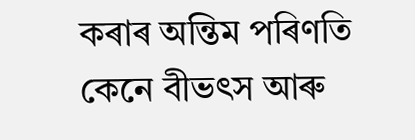কৰাৰ অন্তিম পৰিণতি কেনে বীভৎস আৰু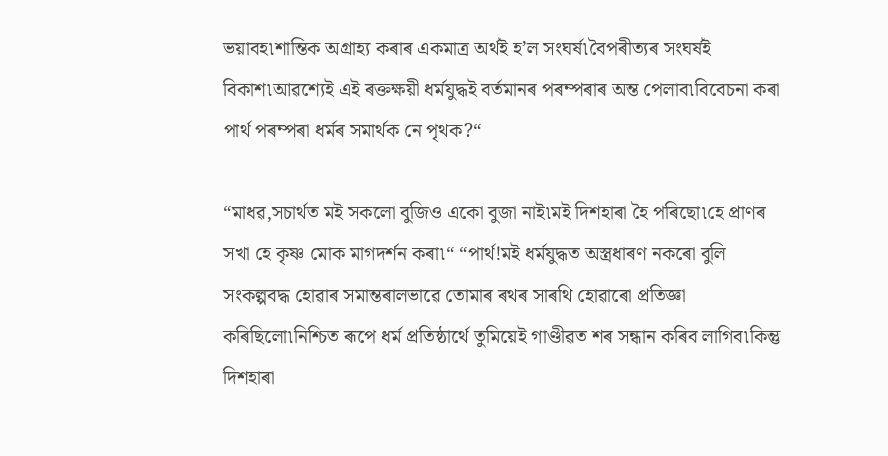ভয়াবহ৷শান্তিক অগ্ৰাহ্য কৰাৰ একমাত্ৰ অৰ্থই হ’ল সংঘৰ্ষ৷বৈপৰীত্যৰ সংঘৰ্ষই বিকাশ৷আৱশ্যেই এই ৰক্তক্ষয়ী ধৰ্মযুদ্ধই বৰ্তমানৰ পৰম্পৰাৰ অন্ত পেলাব৷বিবেচনা কৰা পাৰ্থ পৰম্পৰা ধৰ্মৰ সমাৰ্থক নে পৃথক?“

“মাধৱ,সচাৰ্থত মই সকলো বুজিও একো বুজা নাই৷মই দিশহাৰা হৈ পৰিছো৷হে প্ৰাণৰ সখা হে কৃষ্ণ মোক মাগদৰ্শন কৰা৷“ “পাৰ্থ!মই ধৰ্মযুদ্ধত অস্ত্ৰধাৰণ নকৰো বুলি সংকল্পবদ্ধ হোৱাৰ সমান্তৰালভাৱে তোমাৰ ৰথৰ সাৰথি হোৱাৰো প্ৰতিজ্ঞা কৰিছিলো৷নিশ্চিত ৰূপে ধৰ্ম প্ৰতিষ্ঠাৰ্থে তুমিয়েই গাণ্ডীৱত শৰ সন্ধান কৰিব লাগিব৷কিন্তু দিশহাৰা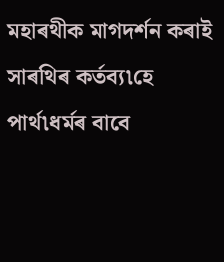মহাৰথীক মাগদৰ্শন কৰাই সাৰথিৰ কৰ্তব্য৷হে পাৰ্থ৷ধৰ্মৰ বাবে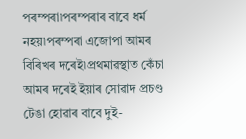পৰম্পৰা৷পৰম্পৰাৰ বাবে ধৰ্ম নহয়৷পৰম্পৰা এজোপা আমৰ বিৰিখৰ দৰেই৷প্ৰথমাৱস্থাত কেঁচা আমৰ দৰেই ইয়াৰ সোৱাদ প্ৰচণ্ড টেঙা হোৱাৰ বাবে দুই-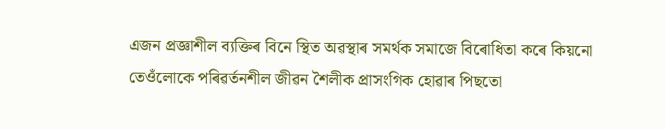এজন প্ৰজ্ঞাশীল ব্যক্তিৰ বিনে স্থিত অৱস্থাৰ সমৰ্থক সমাজে বিৰোধিতা কৰে কিয়নো তেওঁলোকে পৰিৱৰ্তনশীল জীৱন শৈলীক প্ৰাসংগিক হোৱাৰ পিছতো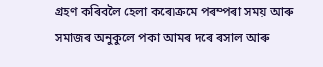গ্ৰহণ কৰিবলৈ হেলা কৰে৷ক্ৰমে পৰম্পৰা সময় আৰু সমাজৰ অনুকুলে পকা আমৰ দৰে ৰসাল আৰু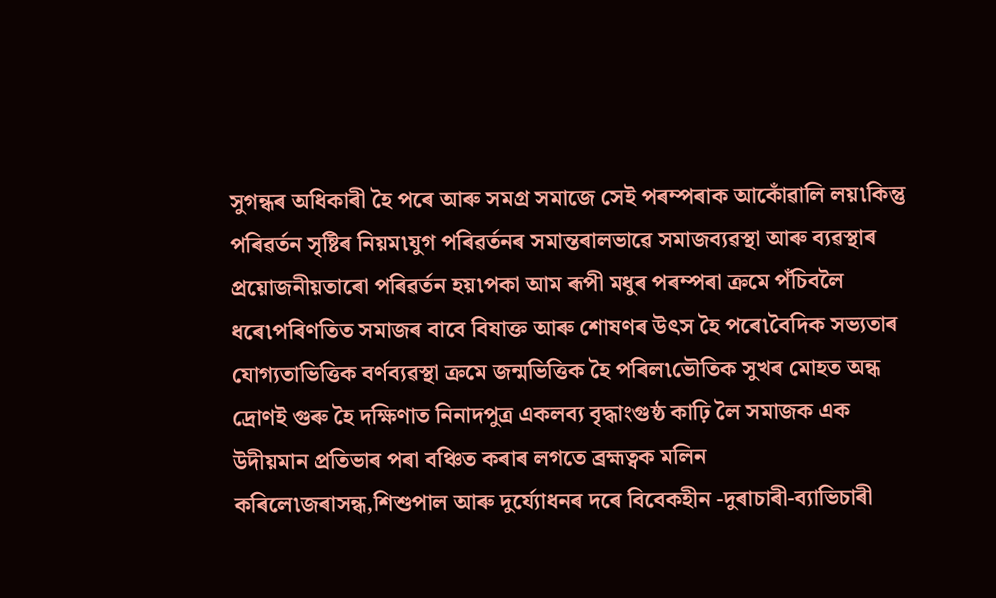সুগন্ধৰ অধিকাৰী হৈ পৰে আৰু সমগ্ৰ সমাজে সেই পৰম্পৰাক আকোঁৱালি লয়৷কিন্তু পৰিৱৰ্তন সৃষ্টিৰ নিয়ম৷যুগ পৰিৱৰ্তনৰ সমান্তৰালভাৱে সমাজব্যৱস্থা আৰু ব্যৱস্থাৰ প্ৰয়োজনীয়তাৰো পৰিৱৰ্তন হয়৷পকা আম ৰূপী মধুৰ পৰম্পৰা ক্ৰমে পঁচিবলৈ ধৰে৷পৰিণতিত সমাজৰ বাবে বিষাক্ত আৰু শোষণৰ উৎস হৈ পৰে৷বৈদিক সভ্যতাৰ যোগ্যতাভিত্তিক বৰ্ণব্যৱস্থা ক্ৰমে জন্মভিত্তিক হৈ পৰিল৷ভৌতিক সুখৰ মোহত অন্ধ দ্ৰোণই গুৰু হৈ দক্ষিণাত নিনাদপুত্ৰ একলব্য বৃদ্ধাংগুষ্ঠ কাঢ়ি লৈ সমাজক এক উদীয়মান প্ৰতিভাৰ পৰা বঞ্চিত কৰাৰ লগতে ব্ৰহ্মত্বক মলিন কৰিলে৷জৰাসন্ধ,শিশুপাল আৰু দুৰ্য্যোধনৰ দৰে বিবেকহীন -দুৰাচাৰী-ব্যাভিচাৰী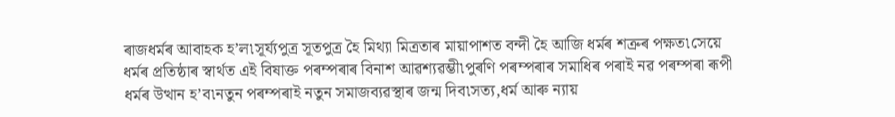ৰাজধৰ্মৰ আবাহক হ’ল৷সূৰ্য্যপুত্ৰ সূতপুত্ৰ হৈ মিথ্যা মিত্ৰতাৰ মায়াপাশত বন্দী হৈ আজি ধৰ্মৰ শত্ৰুৰ পক্ষত৷সেয়ে ধৰ্মৰ প্ৰতিষ্ঠাৰ স্বাৰ্থত এই বিষাক্ত পৰম্পৰাৰ বিনাশ আৱশ্যৱম্ভী৷পুৰণি পৰম্পৰাৰ সমাধিৰ পৰাই নৱ পৰম্পৰা ৰূপী ধৰ্মৰ উত্থান হ’ব৷নতুন পৰম্পৰাই নতুন সমাজব্যৱস্থাৰ জন্ম দিব৷সত্য,ধৰ্ম আৰু ন্যায়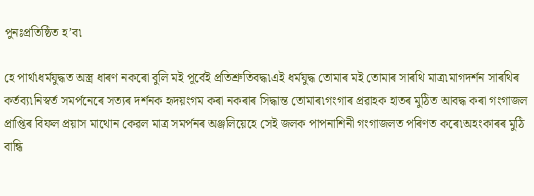পুনঃপ্ৰতিষ্ঠিত হ’ব৷

হে পাৰ্থ৷ধৰ্মযুদ্ধত অস্ত্ৰ ধাৰণ নকৰো বুলি মই পূৰ্বেই প্ৰতিশ্ৰুতিবদ্ধ৷এই ধৰ্মযুদ্ধ তোমাৰ মই তোমাৰ সাৰথি মাত্ৰ৷মাগদৰ্শন সাৰথিৰ কৰ্তব্য৷নিস্বৰ্ত সমৰ্পনেৰে সত্যৰ দৰ্শনক হৃদয়ংগম কৰা নকৰাৰ সিদ্ধান্ত তোমাৰ৷গংগাৰ প্ৰৱাহক হাতৰ মুঠিত আবদ্ধ কৰা গংগাজল প্ৰাপ্তিৰ বিফল প্ৰয়াস মাথোন কেৱল মাত্ৰ সমৰ্পনৰ অঞ্জলিয়েহে সেই জলক পাপনাশিনী গংগাজলত পৰিণত কৰে৷অহংকাৰৰ মুঠি বান্ধি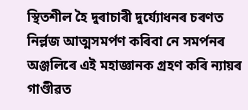স্থিতশীল হৈ দুৰাচাৰী দুৰ্য্যোধনৰ চৰণত নিৰ্ল্লজ আত্মসমৰ্পণ কৰিবা নে সমৰ্পনৰ অঞ্জলিৰে এই মহাজ্ঞানক গ্ৰহণ কৰি ন্যায়ৰ গাণ্ডীৱত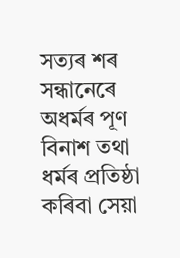সত্যৰ শৰ সন্ধানেৰে অধৰ্মৰ পূণ বিনাশ তথা ধৰ্মৰ প্ৰতিষ্ঠা কৰিবা সেয়া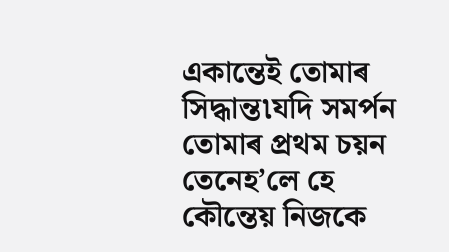একান্তেই তোমাৰ সিদ্ধান্ত৷যদি সমৰ্পন তোমাৰ প্ৰথম চয়ন তেনেহ’লে হে কৌন্তেয় নিজকে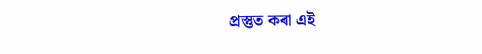প্ৰস্তুত কৰা এই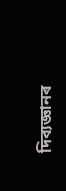দিব্যজ্ঞানৰ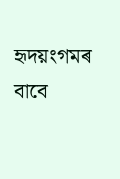হৃদয়ংগমৰ বাবে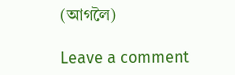(আগলৈ)

Leave a comment